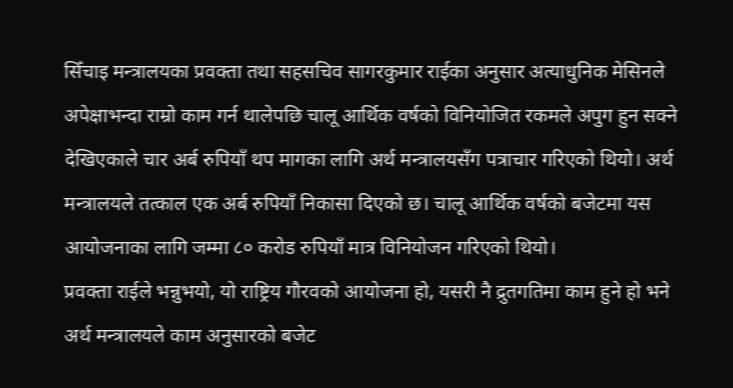सिँचाइ मन्त्रालयका प्रवक्ता तथा सहसचिव सागरकुमार राईका अनुसार अत्याधुनिक मेसिनले अपेक्षाभन्दा राम्रो काम गर्न थालेपछि चालू आर्थिक वर्षको विनियोजित रकमले अपुग हुन सक्ने देखिएकाले चार अर्ब रुपियाँ थप मागका लागि अर्थ मन्त्रालयसँग पत्राचार गरिएको थियो। अर्थ मन्त्रालयले तत्काल एक अर्ब रुपियाँ निकासा दिएको छ। चालू आर्थिक वर्षको बजेटमा यस आयोजनाका लागि जम्मा ८० करोड रुपियाँ मात्र विनियोजन गरिएको थियो।
प्रवक्ता राईले भन्नुभयो, यो राष्ट्रिय गौरवको आयोजना हो, यसरी नै द्रुतगतिमा काम हुने हो भने अर्थ मन्त्रालयले काम अनुसारको बजेट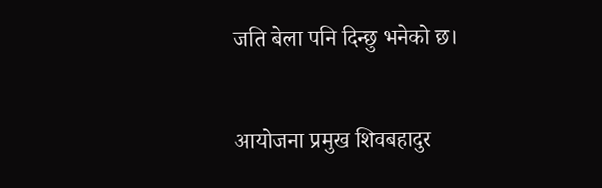जति बेला पनि दिन्छु भनेको छ।

आयोजना प्रमुख शिवबहादुर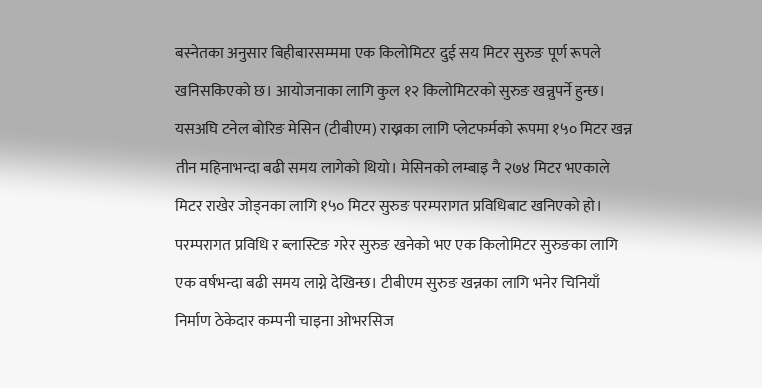बस्नेतका अनुसार बिहीबारसम्ममा एक किलोमिटर दुई सय मिटर सुरुङ पूर्ण रूपले खनिसकिएको छ। आयोजनाका लागि कुल १२ किलोमिटरको सुरुङ खन्नुपर्ने हुन्छ। यसअघि टनेल बोरिङ मेसिन (टीबीएम) राख्नका लागि प्लेटफर्मको रूपमा १५० मिटर खन्न तीन महिनाभन्दा बढी समय लागेको थियो। मेसिनको लम्बाइ नै २७४ मिटर भएकाले मिटर राखेर जोड्नका लागि १५० मिटर सुरुङ परम्परागत प्रविधिबाट खनिएको हो। परम्परागत प्रविधि र ब्लास्टिङ गरेर सुरुङ खनेको भए एक किलोमिटर सुरुङका लागि एक वर्षभन्दा बढी समय लाग्ने देखिन्छ। टीबीएम सुरुङ खन्नका लागि भनेर चिनियाँ निर्माण ठेकेदार कम्पनी चाइना ओभरसिज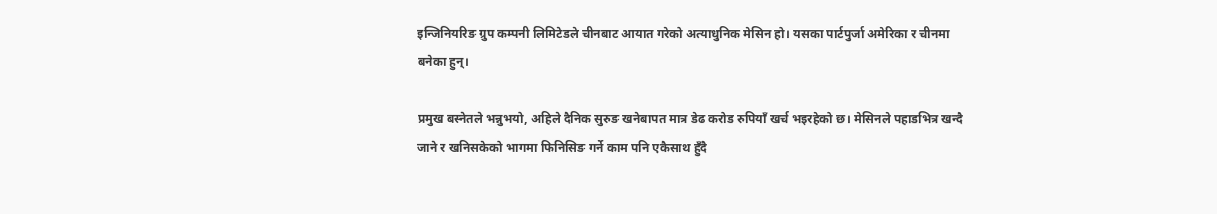इन्जिनियरिङ ग्रुप कम्पनी लिमिटेडले चीनबाट आयात गरेको अत्याधुनिक मेसिन हो। यसका पार्टपुर्जा अमेरिका र चीनमा बनेका हुन्।

प्रमुख बस्नेतले भन्नुभयो, अहिले दैनिक सुरुङ खनेबापत मात्र डेढ करोड रुपियाँ खर्च भइरहेको छ। मेसिनले पहाडभित्र खन्दै जाने र खनिसकेको भागमा फिनिसिङ गर्ने काम पनि एकैसाथ हुँदै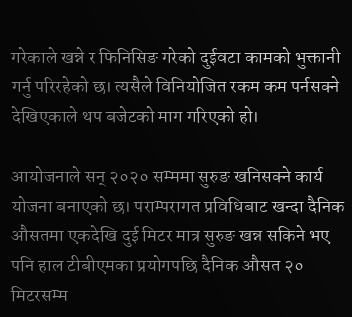गरेकाले खन्ने र फिनिसिङ गरेको दुईवटा कामको भुक्तानी गर्नु परिरहेको छ। त्यसैले विनियोजित रकम कम पर्नसक्ने देखिएकाले थप बजेटको माग गरिएको हो।

आयोजनाले सन् २०२० सम्ममा सुरुङ खनिसक्ने कार्य योजना बनाएको छ। पराम्परागत प्रविधिबाट खन्दा दैनिक औसतमा एकदेखि दुई मिटर मात्र सुरुङ खन्न सकिने भए पनि हाल टीबीएमका प्रयोगपछि दैनिक औसत २० मिटरसम्म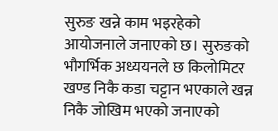सुरुङ खन्ने काम भइरहेको आयोजनाले जनाएको छ। सुरुङको भौगर्भिक अध्ययनले छ किलोमिटर खण्ड निकै कडा चट्टान भएकाले खन्न निकै जोखिम भएको जनाएको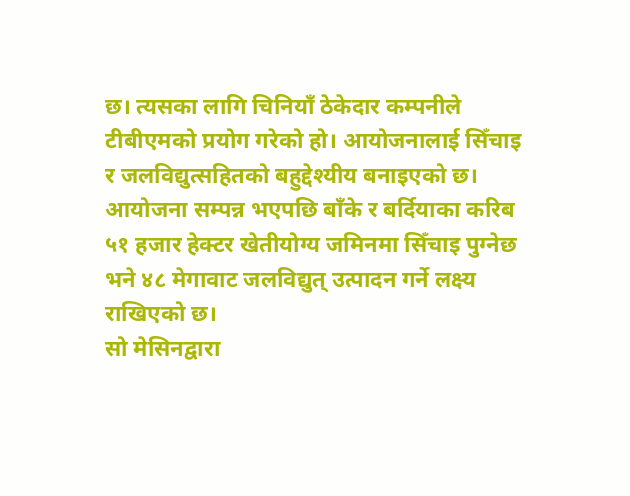छ। त्यसका लागि चिनियाँ ठेकेदार कम्पनीले टीबीएमको प्रयोग गरेको हो। आयोजनालाई सिँचाइ र जलविद्युत्सहितको बहुद्देश्यीय बनाइएको छ। आयोजना सम्पन्न भएपछि बाँके र बर्दियाका करिब ५१ हजार हेक्टर खेतीयोग्य जमिनमा सिँचाइ पुग्नेछ भने ४८ मेगावाट जलविद्युत् उत्पादन गर्ने लक्ष्य राखिएको छ।
सो मेसिनद्वारा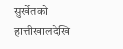सुर्खेतको हात्तीखालदेखि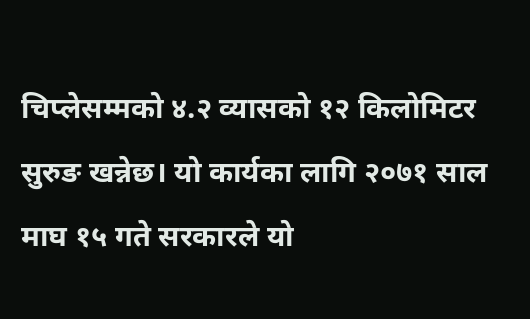चिप्लेसम्मको ४.२ व्यासको १२ किलोमिटर सुरुङ खन्नेछ। यो कार्यका लागि २०७१ साल माघ १५ गते सरकारले यो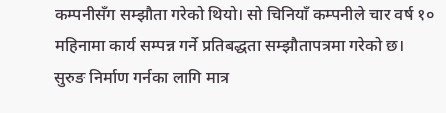कम्पनीसँग सम्झौता गरेको थियो। सो चिनियाँ कम्पनीले चार वर्ष १० महिनामा कार्य सम्पन्न गर्ने प्रतिबद्धता सम्झौतापत्रमा गरेको छ। सुरुङ निर्माण गर्नका लागि मात्र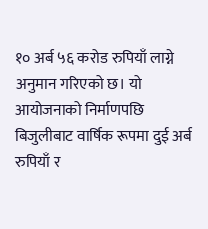१० अर्ब ५६ करोड रुपियाँ लाग्ने अनुमान गरिएको छ। यो आयोजनाको निर्माणपछि बिजुलीबाट वार्षिक रूपमा दुई अर्ब रुपियाँ र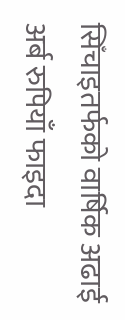सिँचाइतर्फको वार्षिक अढाई अर्ब रुपियाँ फाइदा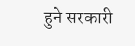हुने सरकारी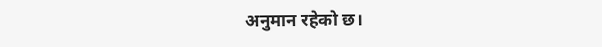अनुमान रहेको छ।